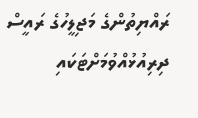ރައްޔިތުންގެ މަޖިލީހުގެ ރައީސް ދިރިއުޅުއްވުމަށްޓަކައި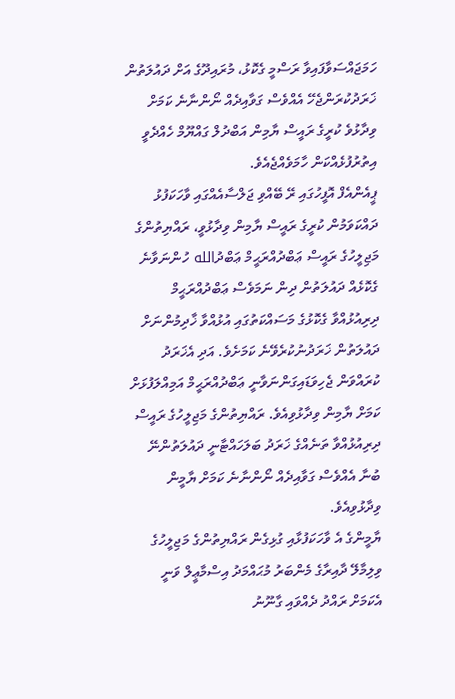ހަމަޖައްސަވާފައިވާ ރަސްމީ ގެކޮޅު، މުރައިދޫގެ އަށް ދައުލަތުން ޚަރަދުކުރަންޖެހޭ އެއްވެސް ގަވާއިދެއް ނޯންނާނެ ކަމަށް ވިދާޅުވެ ކުރީގެ ރައީސް ޔާމިން އަބްދުލް ގައްޔޫމް ހެއްދެވީ އިތުރުފުޅެއްކަން ހާމަވެއްޖެއެވެ.
ޕީއެންއެފް އޮފީހުގައި ރޭ ބޭއްވި ޖަލްސާއެއްގައި ވާހަކަފުޅު ދައްކަވަމުން ކުރީގެ ރައީސް ޔާމިން ވިދާޅުވީ، ރައްޔިތުންގެ މަޖިލީހުގެ ރައީސް ޢަބްދުއްރަޙީމް ޢަބްދުالله ހުންނަވާނެ ގެކޮޅެއް ދައުލަތުން ދިން ނަމަވެސް ޢަބްދުއްރަޙީމް ދިރިއުޅުއްވާ ގެކޮޅުގެ މަސައްކަތުގައި އުޅުއްވާ ޚާދިމުންނަށް ދައުލަތުން ޚަރަދުނުކުރެވޭނެ ކަމަށެވެ. އަދި އެޚަރަދު ކުރައްވަން ޖެހިވަޑައިގަންނަވާނީ ޢަބްދުއްރަޙީމް އަމިއްލަފުޅަށް ކަމަށް ޔާމިން ވިދާޅުވިއެވެ. ރައްޔިތުންގެ މަޖިލީހުގެ ރައީސް ދިރިއުޅުއްވާ ތަނެއްގެ ޚަރަދު ބަލަހައްޓާނީ ދައުލަތުންނޭ ބުނާ އެއްވެސް ގަވާއިދެއް ނޯންނާނެ ކަމަށް ޔާމީން ވިދާޅުވިއެވެ.
ޔާމީންގެ އެ ވާހަކަފުޅާއި ގުޅިގެން ރައްޔިތުންގެ މަޖިލީހުގެ ވިލިމާލޭ ދާއިރާގެ މެންބަރު މުޙައްމަދު އިސްމާޢީލް ވަނީ އެކަމަށް ރައްދު ދެއްވައި ގާނޫނު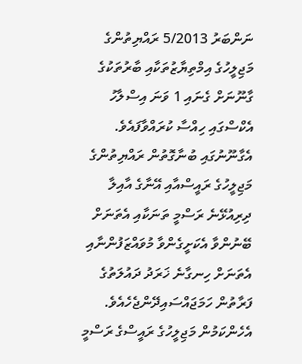ނަންބަރު 5/2013 ރައްޔިތުންގެ މަޖިލީހުގެ އިމްތިޔާޒުތަކާއި ބާރުތަކުގެ ގާނޫނަށް ގެނައި 1 ވަނަ އިސްލާހު އެކްސްގައި ހިއްސާ ކުރައްވާފައެވެ.
އެގާނޫނުގައި ބުނާގޮތުން ރައްޔިތުންގެ މަޖިލީހުގެ ރައީސްއާއި އޭނާގެ އާއިލާ ދިރިއުޅޭނެ ރަސްމީ ތަނަކާއި އެތަނަށް ބޭނުންވާ އެކަށީގެންވާ މުވައްޒަފުންނާއި އެތަނަށް ހިނގާނެ ޚަރަދު ދައުލަތުގެ ފަރާތުން ހަމަޖައްސައިދޭންޖެހެއެވެ. އެހެންކަމުން މަޖިލީހުގެ ރައީސްގެ ރަސްމީ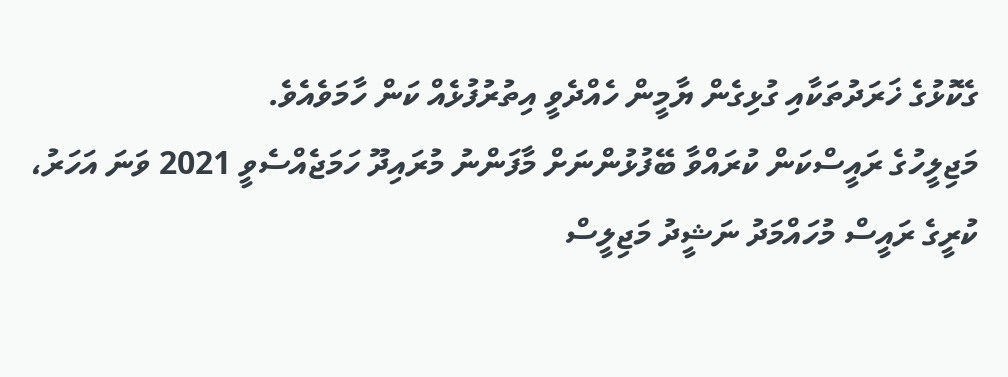ގެކޮޅުގެ ޚަރަދުތަކާއި ގުޅިގެން ޔާމީން ހެއްދެވީ އިތުރުފުޅެއް ކަން ހާމަވެއެވެ.
މަޖިލީހުގެ ރައީސްކަން ކުރައްވާ ބޭފުޅުންނަށް މާފަންނު މުރައިދޫ ހަމަޖެއްސެވީ 2021 ވަނަ އަހަރު، ކުރީގެ ރައީސް މުހައްމަދު ނަޝީދު މަޖިލީސް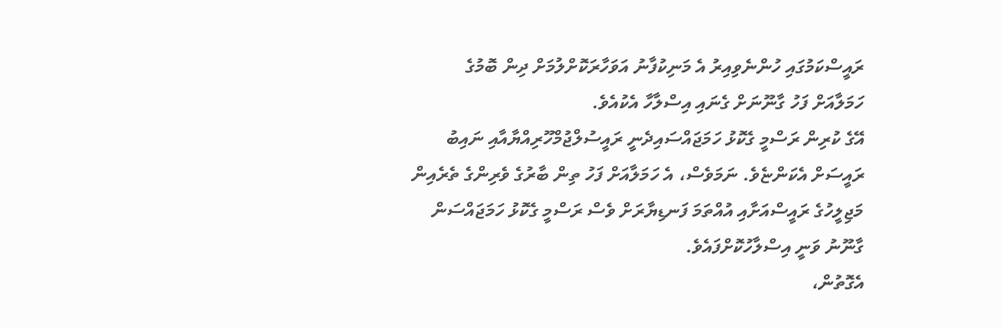ރައީސްކަމުގައި ހުންނެވިއިރު އެ މަނިކުފާނު އަވަހާރަކޮށްލުމަށް ދިން ބޮމުގެ ހަމަލާއަށް ފަހު ގާނޫނަށް ގެނައި އިސްލާހާ އެކުއެވެ.
އޭގެ ކުރިން ރަސްމީ ގެކޮޅު ހަމަޖައްސައިދެނީ ރައީސުލްޖުމްހޫރިއްޔާއާއި ނައިބު ރައީސަށް އެކަންޏެވެ. ނަމަވެސް، އެ ހަމަލާއަށް ފަހު ތިން ބާރުގެ ވެރިންގެ ތެރެއިން މަޖިލީހުގެ ރައީސްއަށާއި އުއްތަމަ ފަނޑިޔާރަށް ވެސް ރަސްމީ ގެކޮޅު ހަމަޖައްސަން ގާނޫނު ވަނީ އިސްލާހުކޮށްފައެވެ.
އެގޮތުން،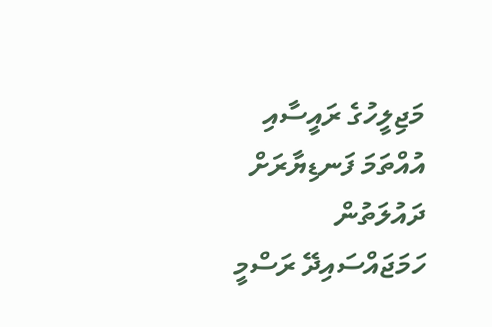މަޖިލީހުގެ ރައީސާއި އުއްތަމަ ފަނޑިޔާރަށް ދައުލަތުން ހަމަޖައްސައިދޭ ރަސްމީ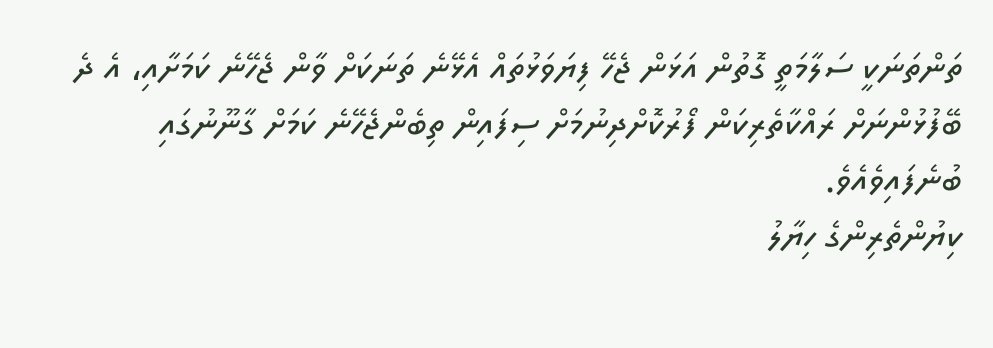ތަންތަނަކީ ސަލާމަތީ ގޮތުން އަޅަން ޖެހޭ ފިޔަވަޅުތައް އެޅޭނެ ތަނަކަށް ވާން ޖެހޭނެ ކަމަށާއި، އެ ދެ ބޭފުޅުންނަށް ރައްކާތެރިކަން ފޯރުކޮށްދިނުމަށް ސިފައިން ތިބެންޖެހޭނެ ކަމަށް ގާނޫނުގައި ބުނެފައިވެއެވެ.
ކިޔުންތެރިންގެ ހިޔާލު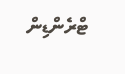ޓްރެންޑިން